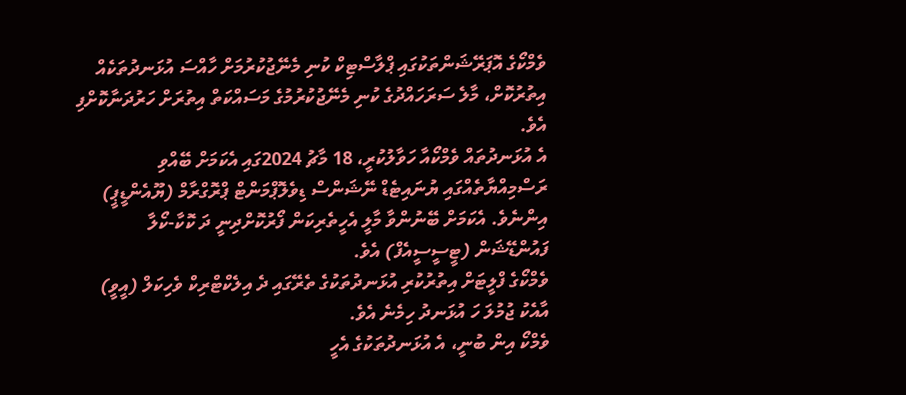ވެމްކޯގެ އޮޕަރޭޝަންތަކުގައި ޕްލާސްޓިކް ކުނި މެނޭޖުކުރުމަށް ހާއްސަ އުޅަނދުތަކެއް އިތުރުކޮށް، މާލެ ސަރަހައްދުގެ ކުނި މެނޭޖުކުރުމުގެ މަސައްކަތް އިތުރަށް ހަރުދަނާކޮށްފި އެވެ.
އެ އުޅަނދުތައް ވެމްކޯއާ ހަވާލުކުރީ، 18 މާޗު 2024ގައި އެކަމަށް ބޭއްވި ރަސްމިއްޔާތެއްގައި ޔުނައިޓެޑް ނޭޝަންސް ޑިވެލޮޕްމަންޓް ޕްރޮގްރާމް (ޔޫއެންޑީޕީ) އިންނެވެ. އެކަމަށް ބޭނުންވާ މާލީ އެހީތެރިކަން ފޯރުކޮށްދިނީ ދަ ކޮކާ-ކޯލާ ފައުންޑޭޝަން (ޓީސީސީއެފް) އެވެ.
ވެމްކޯގެ ފްލީޓަށް އިތުރުކުރި އުޅަނދުތަކުގެ ތެރޭގައި ދެ އިލެކްޓްރިކް ވެހިކަލް (އީވީ) އާއެކު ޖުމުލަ ހަ އުޅަނދު ހިމެނެ އެވެ.
ވެމްކޯ އިން ބުނީ، އެ އުޅަނދުތަކުގެ އެހީ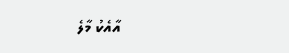އާއެކު މާލެ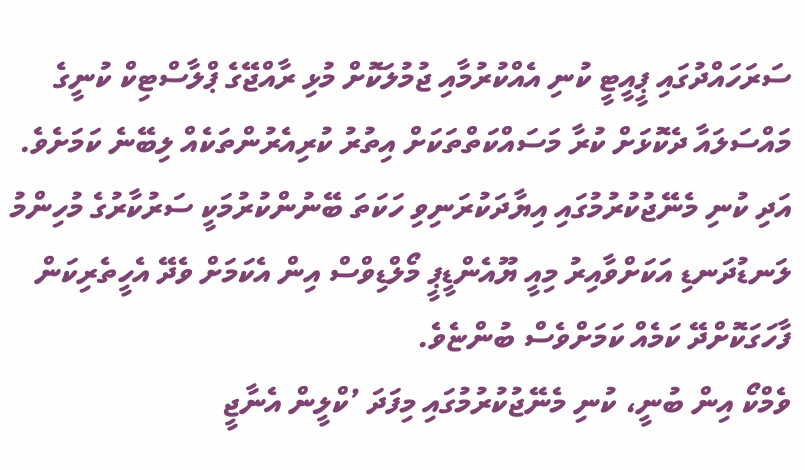ސަރަހައްދުގައި ޕީއީޓީ ކުނި އެއްކުރުމާއި ޖުމުލަކޮށް މުޅި ރާއްޖޭގެ ޕްލާސްޓިކް ކުނީގެ މައްސަލައާ ދެކޮޅަށް ކުރާ މަސައްކަތްތަކަށް އިތުރު ކުރިއެރުންތަކެއް ލިބޭނެ ކަމަށެވެ. އަދި ކުނި މެނޭޖުކުރުމުގައި އިޔާދަކުރަނިވި ހަކަތަ ބޭނުންކުރުމަކީ ސަރުކާރުގެ މުހިންމު ލަނޑުދަނޑި އަކަށްވާއިރު މިއީ ޔޫއެންޑީޕީ މޯލްޑިވްސް އިން އެކަމަށް ވެދޭ އެހީތެރިކަން ފާހަގަކޮށްދޭ ކަމެއް ކަމަށްވެސް ބުންޏެވެ.
ވެމްކޯ އިން ބުނީ، ކުނި މެނޭޖުކުރުމުގައި މިފަދަ ’ކްލީން އެނާޖީ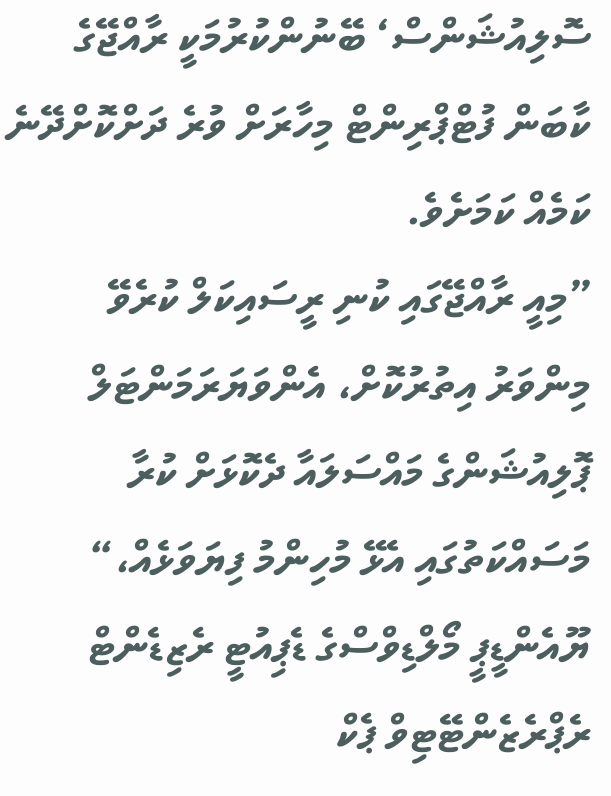ސޮލިއުޝަންސް‘ ބޭނުންކުރުމަކީ ރާއްޖޭގެ ކާބަން ފުޓްޕްރިންޓް މިހާރަށް ވުރެ ދަށްކޮށްދޭނެ ކަމެއް ކަމަށެވެ.
”މިއީ ރާއްޖޭގައި ކުނި ރީސައިކަލް ކުރެވޭ މިންވަރު އިތުރުކޮށް، އެންވަޔަރަމަންޓަލް ޕޮލިއުޝަންގެ މައްސަލައާ ދެކޮޅަށް ކުރާ މަސައްކަތުގައި އެޅޭ މުހިންމު ފިޔަވަޅެއް،“ ޔޫއެންޑީޕީ މޯލްޑިވްސްގެ ޑެޕިއުޓީ ރެޒިޑެންޓް ރެޕްރެޒެންޓޭޓިވް ޕެކް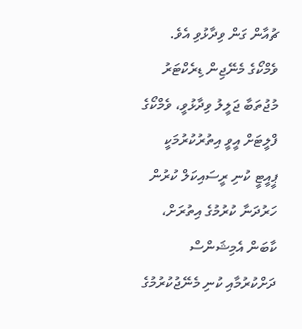ޗުއާން ގަން ވިދާޅުވި އެވެ.
ވެމްކޯގެ މެނޭޖިން ޑިރެކްޓަރު މުޖުތަބާ ޖަލީލު ވިދާޅުވީ، ވެމްކޯގެ ފްލީޓަށް އީވީ އިތުރުކުރުމަކީ ޕީއީޓީ ކުނި ރީސައިކަލް ކުރުން ހަރުދަނާ ކުރުމުގެ އިތުރަށް، ކާބަން އެމިޝަންސް ދަށްކުރުމާއި ކުނި މެނޭޖުކުރުމުގެ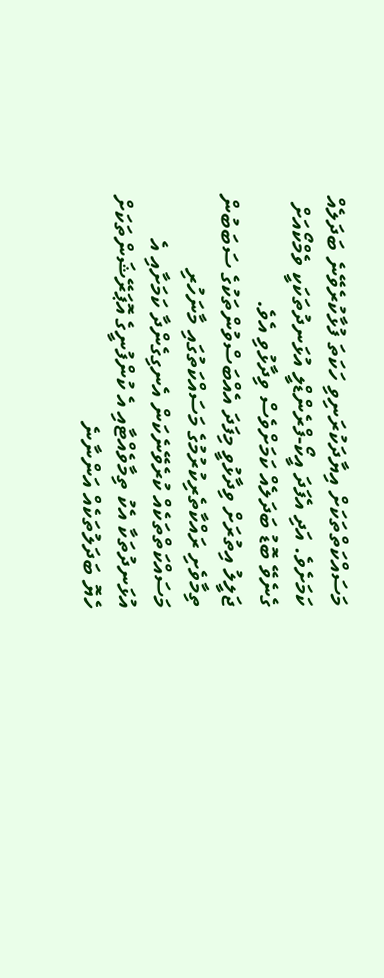މަސައްކަތްތަކަށް އިޔާދަކުރަނިވި ހަކަތަ ފުޅާކުރެވޭނެ ބަދަލެއް ކަމަށެވެ. އަދި އެފަދަ އީކޯ-ފްރެންޑްލީ އުޅަނދުތަކަކީ ވެމްކޯއަށް ގެނެވޭ ބޮޑު ބަދަލެއް ކަމަށްވެސް ވިދާޅުވި އެވެ.
ޖަލީލު އިތުރަށް ވިދާޅުވީ މިފަދަ އެއްބަސްވުންތަކުގެ ސަބަބުން ތިމާވެށި ރައްކާތެރިކުރުމުގެ މަސައްކަތުގައި މާނަހުރި މަސައްކަތްތަކެއް ކުރެވޭނެކަން އެނގިގެންދާ ކަމަށާއި އެ އުޅަނދުތަކާ އެކު ތިމާވެއްޓާއި އެ ކުންފުނީގެ އޮޕަރޭޝަންތަކަށް ހެޔޮ ބަދަލުތަކެއް އަންނާނެ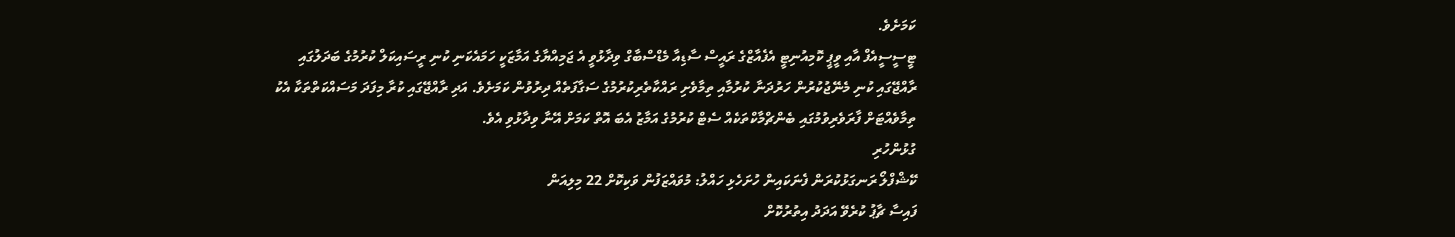ކަމަށެވެ.
ޓީސީސީއެފް އާއި ވީޕީ ކޮމިއުނިޓީ އެފެއާޒްގެ ރައީސް ސާޑިއާ މެޑްސްބާގް ވިދާޅުވީ އެ ޖަމިއްޔާގެ އަމާޒަކީ ހަމައެކަނި ކުނި ރީސައިކަލް ކުރުމުގެ ބަދަލުގައި ރާއްޖޭގައި ކުނި މެނޭޖުކުރުން ހަރުދަނާ ކުރުމާއި ތިމާވެށި ރައްކާތެރިކުރުމުގެ ސަގާފަތެއް ދިރުވުން ކަމަށެވެ. އަދި ރާއްޖޭގައި ކުރާ މިފަދަ މަސައްކަތްތަކާ އެކު ތިމާވެއްޓަށް ފާރަވެރިވުމުގައި ބެންޗްމާކްތަކެއް ސެޓް ކުރުމުގެ އަމާޒު އެބަ އޮތް ކަމަށް އޭނާ ވިދާޅުވި އެވެ.
ގުޅުންހުރި
ކޭޝްފްލޯ ރަނގަޅުކުރަން ފެނަކައިން ހުށަހެޅި ހައްލު: މުވައްޒަފުން ވަކިކޮށް 22 މިލިއަން
ފައިސާ ޗާޕު ކުރެވޭ އަދަދު އިތުރުކޮށް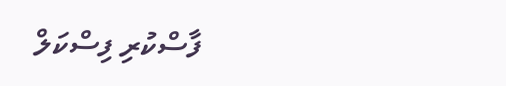ފާސްކުރި ފިސްކަލް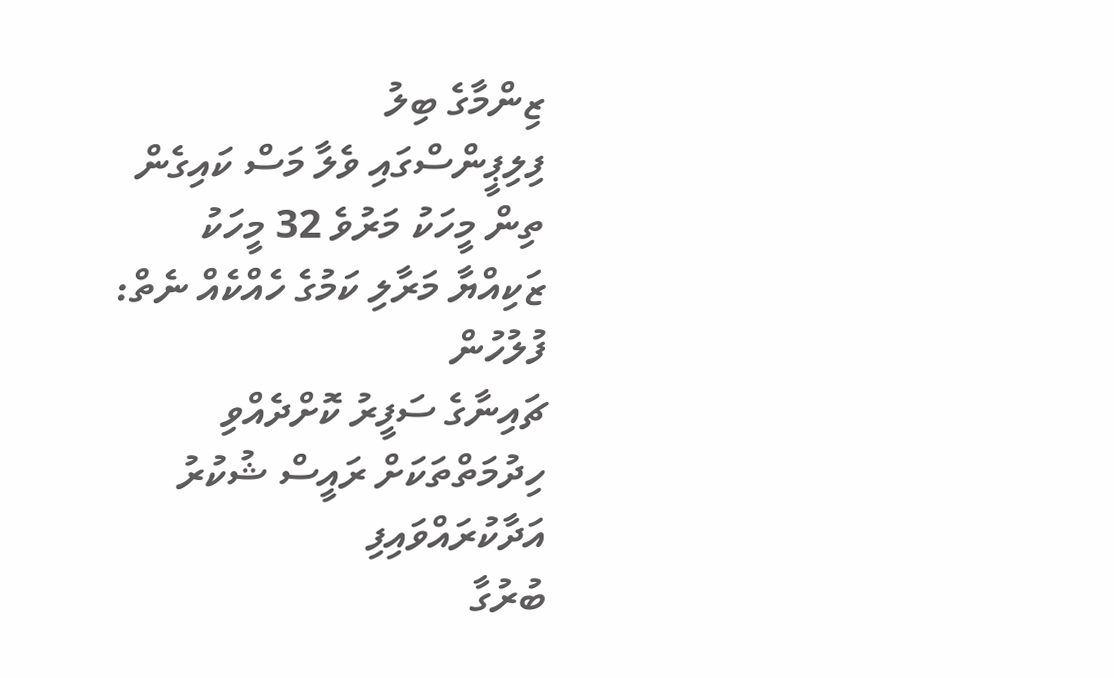ޒިންމާގެ ބިލު
ފިލިޕީންސްގައި ވެލާ މަސް ކައިގެން ތިން މީހަކު މަރުވެ 32 މީހަކު
ޒަކިއްޔާ މަރާލި ކަމުގެ ހެއްކެއް ނެތް: ފުލުހުން
ޗައިނާގެ ސަފީރު ކޮށްދެއްވި ހިދުމަތްތަކަށް ރައީސް ޝުކުރު އަދާކުރައްވައިފި
ބުރުގާ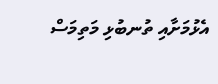އެޅުމަށާއި ތުނބުޅި މަތިމަސް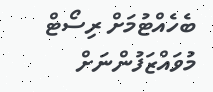ބެހެއްޓުމަށް ރިސޯޓް މުވައްޒަފުންނަށް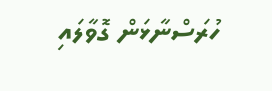ހުރަސްނާޅަން ގޮވާލައި